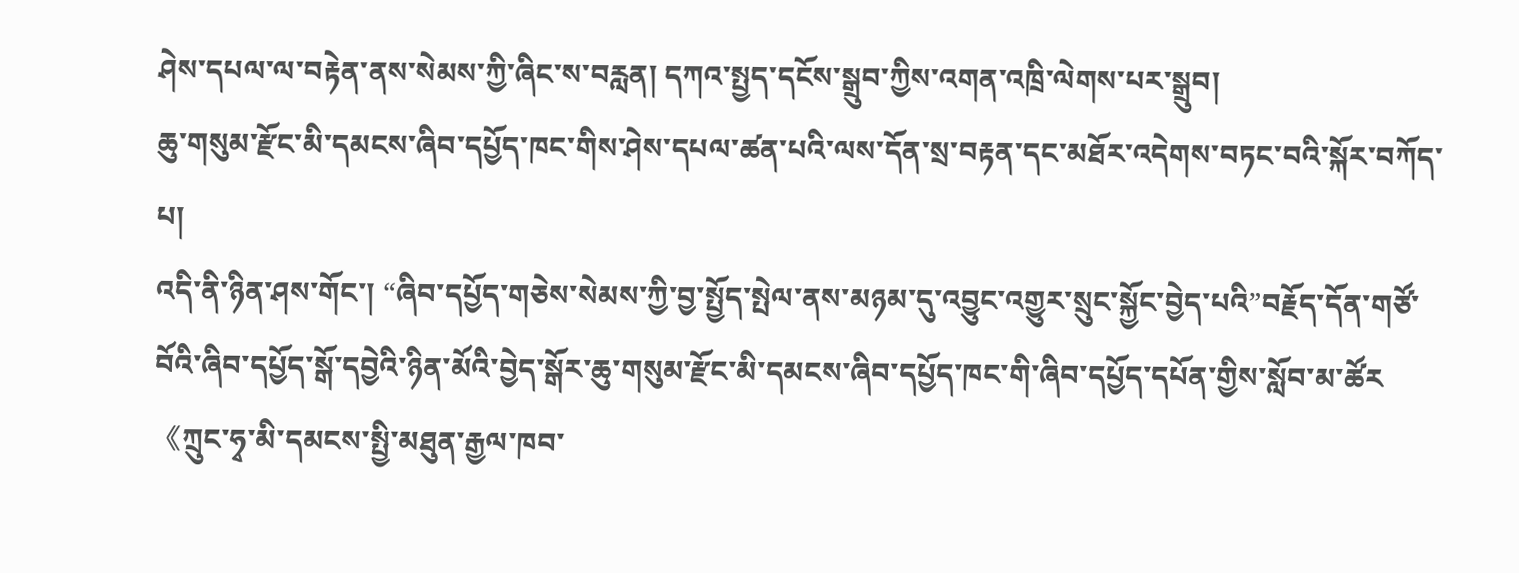ཤེས་དཔལ་ལ་བརྟེན་ནས་སེམས་ཀྱི་ཞིང་ས་བརླན། དཀའ་སྤྱད་དངོས་སྒྲུབ་ཀྱིས་འགན་འཁྲི་ལེགས་པར་སྒྲུབ།
ཆུ་གསུམ་རྫོང་མི་དམངས་ཞིབ་དཔྱོད་ཁང་གིས་ཤེས་དཔལ་ཚན་པའི་ལས་དོན་སྲ་བརྟན་དང་མཐོར་འདེགས་བཏང་བའི་སྐོར་བཀོད་པ།
འདི་ནི་ཉིན་ཤས་གོང་། “ཞིབ་དཔྱོད་གཅེས་སེམས་ཀྱི་བྱ་སྤྱོད་སྤེལ་ནས་མཉམ་དུ་འབྱུང་འགྱུར་སྲུང་སྐྱོང་བྱེད་པའི”བརྗོད་དོན་གཙོ་བོའི་ཞིབ་དཔྱོད་སྒོ་དབྱེའི་ཉིན་མོའི་བྱེད་སྒོར་ཆུ་གསུམ་རྫོང་མི་དམངས་ཞིབ་དཔྱོད་ཁང་གི་ཞིབ་དཔྱོད་དཔོན་གྱིས་སློབ་མ་ཚོར《ཀྲུང་ཧྭ་མི་དམངས་སྤྱི་མཐུན་རྒྱལ་ཁབ་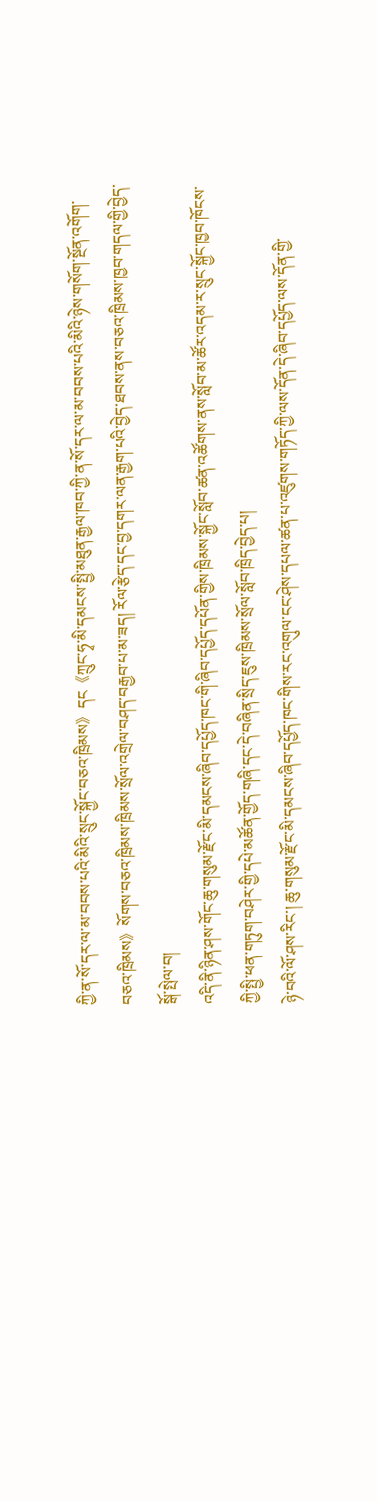ཀྱི་ན་སོ་དར་ལ་མ་བབས་པའི་མིའི་སྲུང་སྐྱོང་བཅའ་ཁྲིམས》དང《ཀྲུང་ཧྭ་མི་དམངས་སྤྱི་མཐུན་རྒྱལ་ཁབ་ཀྱི་ན་སོ་དར་ལ་མ་བབས་པའི་མིའི་ཉེས་གསོག་སྔོན་འགོག་བཅའ་ཁྲིམས》སོགས་བཅའ་ཁྲིམས་ཁྲིམས་སྲོལ་འགྲེལ་བཤད་བརྒྱབ་པ་མ་ཟད། རོལ་རྩེད་དང་བྱ་དགར་ལན་རྒྱག་པའི་བྱེད་ཐབས་ནས་བཅའ་ཁྲིམས་ཁྱབ་གདལ་གྱི་བྱེད་སྒོ་སྤེལ་བ།
འདི་ནི་ཉིན་ཤས་གོང་ཆུ་གསུམ་རྫོང་མི་དམངས་ཞིབ་དཔྱོད་ཁང་གི་ཞིབ་དཔྱོད་དཔོན་གྱིས་ཁྲིམས་སྐྱོང་སློབ་ཚན་འཚོགས་ནས་སློབ་མ་ཚོར་འདམ་ར་སྲུང་སྐྱོང་ཁྱབ་ཁོངས་ཀྱི་སྤྱི་ཕན་གཏུག་བཤེར་གྱི་དཔེ་མཚོན་གྱོད་གཞི་དང་དེ་བཞིན་སྲིད་ཇུས་ཁྲིམས་སྲོལ་སློབ་ཁྲིད་བྱེད་པ།
ཉེ་བའི་ལོ་ཤས་རིང་། ཆུ་གསུམ་རྫོང་མི་དམངས་ཞིབ་དཔྱོད་ཁང་གིས་རང་འགུལ་ངང་ཤེས་དཔལ་ཚན་པ་འཛུགས་གཏོད་ཀྱི་ལས་དོན་དེ་ཞིབ་དཔྱོད་ལས་དོན་གྱི་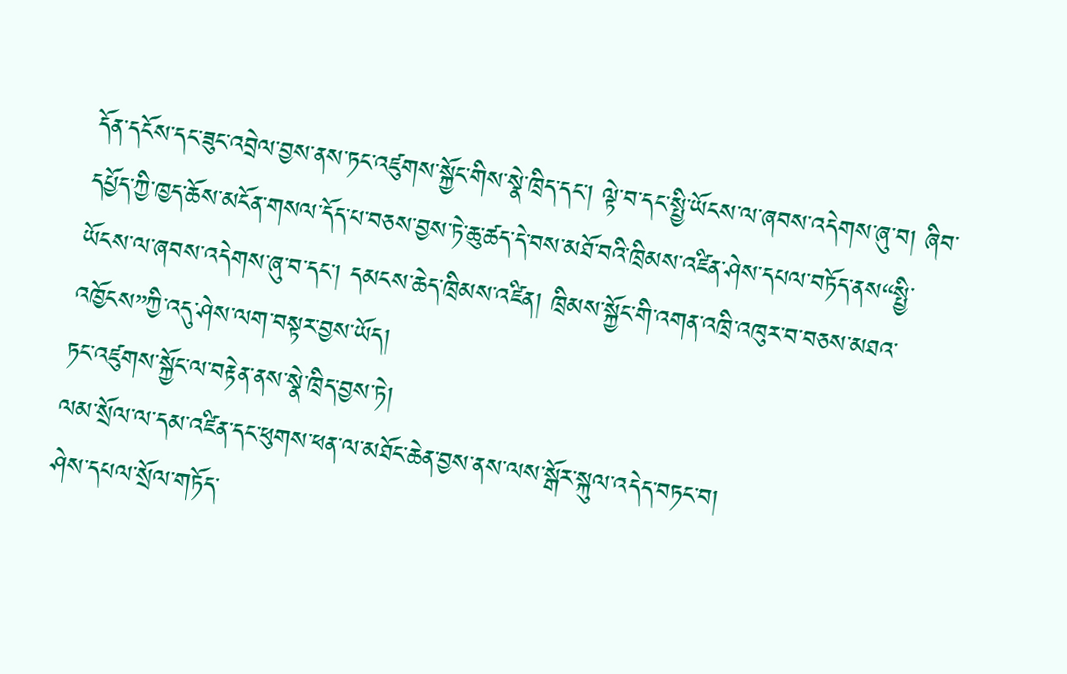དོན་དངོས་དང་ཟུང་འབྲེལ་བྱས་ནས་ཏང་འཛུགས་སྐྱོང་གིས་སྣེ་ཁྲིད་དང་། ལྟེ་བ་དང་སྤྱི་ཡོངས་ལ་ཞབས་འདེགས་ཞུ་བ། ཞིབ་དཔྱོད་ཀྱི་ཁྱད་ཆོས་མངོན་གསལ་དོད་པ་བཅས་བྱས་ཏེ་ཆུ་ཚད་དེ་བས་མཐོ་བའི་ཁྲིམས་འཛིན་ཤེས་དཔལ་བཏོད་ནས“སྤྱི་ཡོངས་ལ་ཞབས་འདེགས་ཞུ་བ་དང་། དམངས་ཆེད་ཁྲིམས་འཛིན། ཁྲིམས་སྐྱོང་གི་འགན་འཁྲི་འཁུར་བ་བཅས་མཐའ་འཁྱོངས”ཀྱི་འདུ་ཤེས་ལག་བསྟར་བྱས་ཡོད།
ཏང་འཛུགས་སྐྱོང་ལ་བརྟེན་ནས་སྣེ་ཁྲིད་བྱས་ཏེ།
ལམ་སྲོལ་ལ་དམ་འཛིན་དང་ཕུགས་ཕན་ལ་མཐོང་ཆེན་བྱས་ནས་ལས་སྒོར་སྐུལ་འདེད་བཏང་བ།
ཤེས་དཔལ་སྲོལ་གཏོད་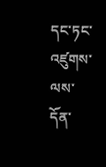དང་ཏང་འཛུགས་ལས་དོན་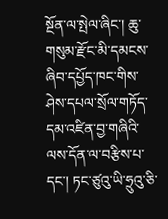སྔོན་ལ་སྤེལ་ཞིང་། ཆུ་གསུམ་རྫོང་མི་དམངས་ཞིབ་དཔྱོད་ཁང་གིས་ཤེས་དཔལ་སྲོལ་གཏོད་དམ་འཛིན་བྱ་གཞིའི་ལས་དོན་ལ་བརྩིས་པ་དང་། ཏང་ཙུའུ་ཡི་ཧྲུའུ་ཅི་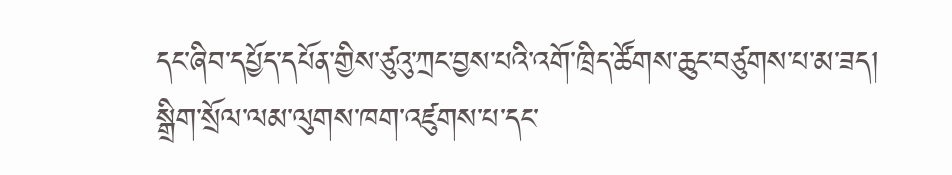དང་ཞིབ་དཔྱོད་དཔོན་གྱིས་ཙུའུ་ཀྲང་བྱས་པའི་འགོ་ཁྲིད་ཚོགས་ཆུང་བཙུགས་པ་མ་ཟད། སྒྲིག་སྲོལ་ལམ་ལུགས་ཁག་འཛུགས་པ་དང་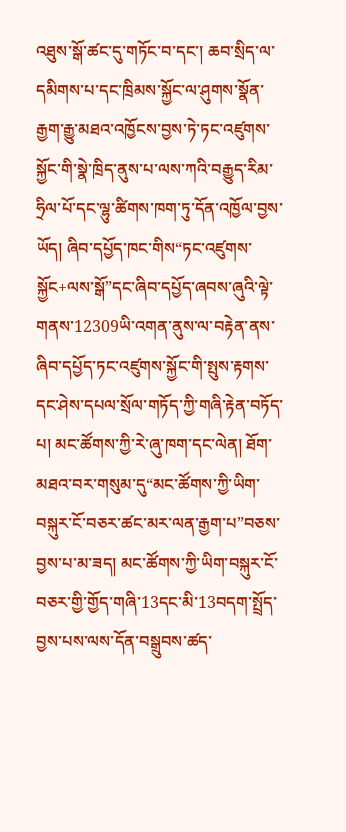འཐུས་སྒོ་ཚང་དུ་གཏོང་བ་དང་། ཆབ་སྲིད་ལ་དམིགས་པ་དང་ཁྲིམས་སྐྱོང་ལ་ཤུགས་སྣོན་རྒྱག་རྒྱུ་མཐའ་འཁྱོངས་བྱས་ཏེ་ཏང་འཛུགས་སྐྱོང་གི་སྣེ་ཁྲིད་ནུས་པ་ལས་ཀའི་བརྒྱུད་རིམ་ཧྲིལ་པོ་དང་ལྷུ་ཚིགས་ཁག་ཏུ་དོན་འཁྱོལ་བྱས་ཡོད། ཞིབ་དཔྱོད་ཁང་གིས“ཏང་འཛུགས་སྐྱོང+ལས་སྒོ”དང་ཞིབ་དཔྱོད་ཞབས་ཞུའི་ལྟེ་གནས་12309ཡི་འགན་ནུས་ལ་བརྟེན་ནས་ཞིབ་དཔྱོད་ཏང་འཛུགས་སྐྱོང་གི་སྤུས་རྟགས་དང་ཤེས་དཔལ་སྲོལ་གཏོད་ཀྱི་གཞི་རྟེན་བཏོད་པ། མང་ཚོགས་ཀྱི་རེ་ཞུ་ཁག་དང་ལེན། ཐོག་མཐའ་བར་གསུམ་དུ“མང་ཚོགས་ཀྱི་ཡིག་བསྐུར་ངོ་བཅར་ཚང་མར་ལན་རྒྱག་པ”བཅས་བྱས་པ་མ་ཟད། མང་ཚོགས་ཀྱི་ཡིག་བསྐུར་ངོ་བཅར་གྱི་གྱོད་གཞི་13དང་མི་13བདག་སྤྲོད་བྱས་པས་ལས་དོན་བསྒྲུབས་ཚད་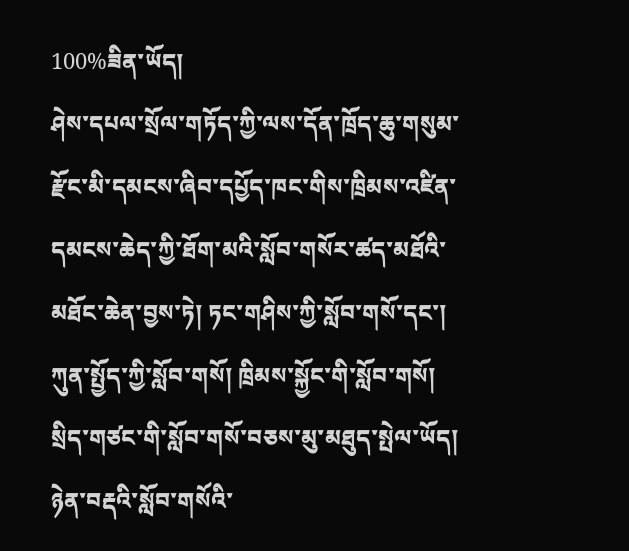100%ཟིན་ཡོད།
ཤེས་དཔལ་སྲོལ་གཏོད་ཀྱི་ལས་དོན་ཁྲོད་ཆུ་གསུམ་རྫོང་མི་དམངས་ཞིབ་དཔྱོད་ཁང་གིས་ཁྲིམས་འཛིན་དམངས་ཆེད་ཀྱི་ཐོག་མའི་སློབ་གསོར་ཚད་མཐོའི་མཐོང་ཆེན་བྱས་ཏེ། ཏང་གཤིས་ཀྱི་སློབ་གསོ་དང་། ཀུན་སྤྱོད་ཀྱི་སློབ་གསོ། ཁྲིམས་སྐྱོང་གི་སློབ་གསོ། སྲིད་གཙང་གི་སློབ་གསོ་བཅས་མུ་མཐུད་སྤེལ་ཡོད། ཉེན་བརྡའི་སློབ་གསོའི་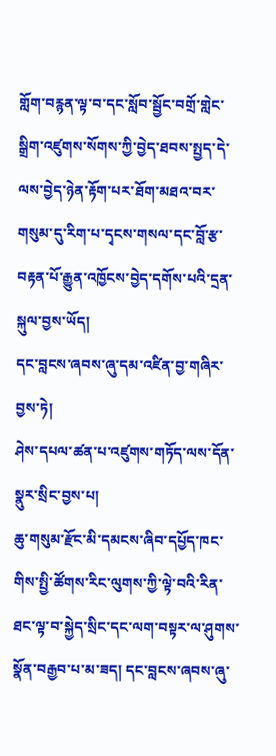གློག་བརྙན་ལྟ་བ་དང་སློབ་སྦྱོང་བགྲོ་གླེང་སྒྲིག་འཛུགས་སོགས་ཀྱི་བྱེད་ཐབས་སྤྱད་དེ་ལས་བྱེད་ཉེན་རྟོག་པར་ཐོག་མཐའ་བར་གསུམ་དུ་རིག་པ་དྭངས་གསལ་དང་བློ་རྩ་བརྟན་པོ་རྒྱུན་འཁྱོངས་བྱེད་དགོས་པའི་དྲན་སྐུལ་བྱས་ཡོད།
དང་བླངས་ཞབས་ཞུ་དམ་འཛིན་བྱ་གཞིར་བྱས་ཏེ།
ཤེས་དཔལ་ཚན་པ་འཛུགས་གཏོད་ལས་དོན་སྣུར་སྲིང་བྱས་པ།
ཆུ་གསུམ་རྫོང་མི་དམངས་ཞིབ་དཔྱོད་ཁང་གིས་སྤྱི་ཚོགས་རིང་ལུགས་ཀྱི་ལྟེ་བའི་རིན་ཐང་ལྟ་བ་སྐྱེད་སྲིང་དང་ལག་བསྟར་ལ་ཤུགས་སྣོན་བརྒྱབ་པ་མ་ཟད། དང་བླངས་ཞབས་ཞུ་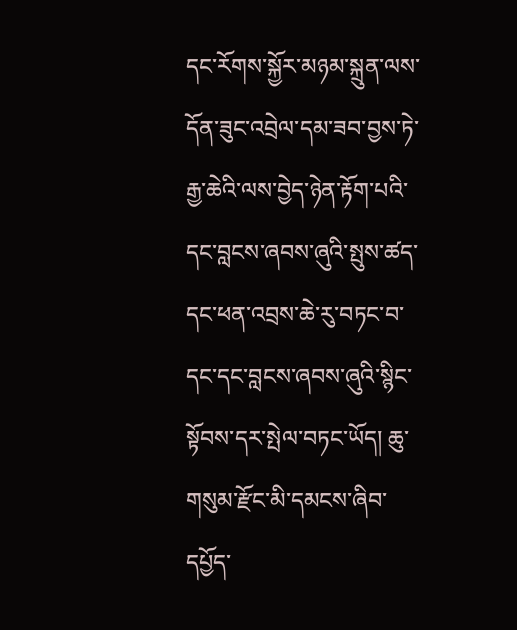དང་རོགས་སྐྱོར་མཉམ་སྐྲུན་ལས་དོན་ཟུང་འབྲེལ་དམ་ཟབ་བྱས་ཏེ་རྒྱ་ཆེའི་ལས་བྱེད་ཉེན་རྟོག་པའི་དང་བླངས་ཞབས་ཞུའི་སྤུས་ཚད་དང་ཕན་འབྲས་ཆེ་རུ་བཏང་བ་དང་དང་བླངས་ཞབས་ཞུའི་སྙིང་སྟོབས་དར་སྤེལ་བཏང་ཡོད། ཆུ་གསུམ་རྫོང་མི་དམངས་ཞིབ་དཔྱོད་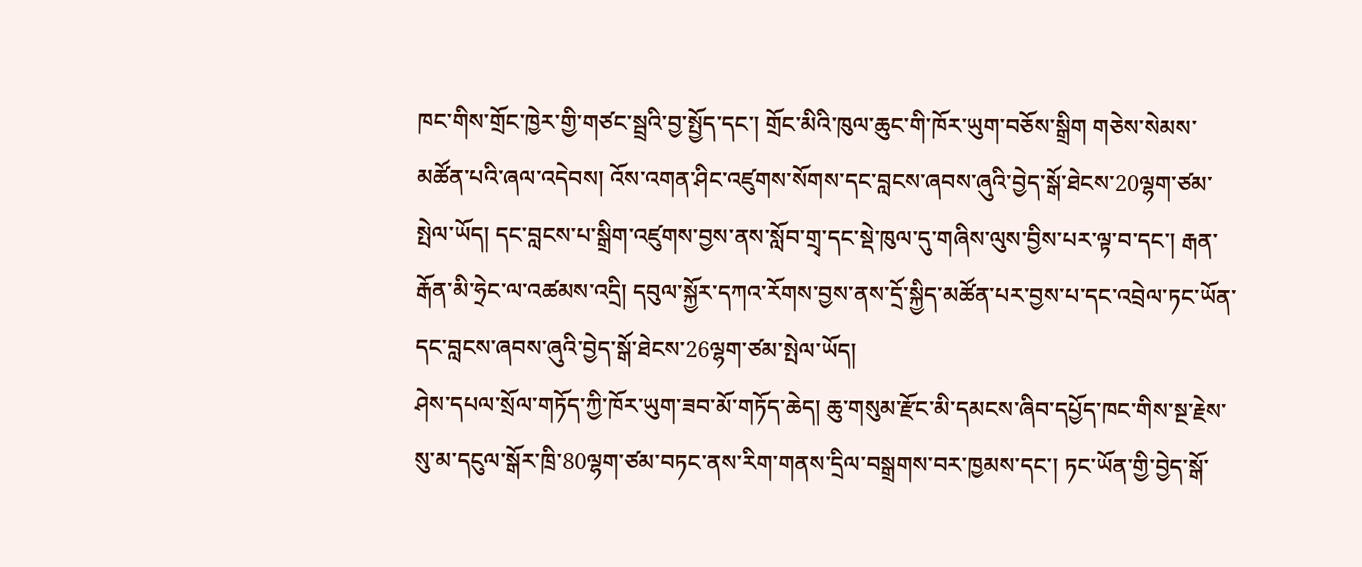ཁང་གིས་གྲོང་ཁྱེར་གྱི་གཙང་སྦྲའི་བྱ་སྤྱོད་དང་། གྲོང་མིའི་ཁུལ་ཆུང་གི་ཁོར་ཡུག་བཅོས་སྒྲིག གཅེས་སེམས་མཚོན་པའི་ཞལ་འདེབས། འོས་འགན་ཤིང་འཛུགས་སོགས་དང་བླངས་ཞབས་ཞུའི་བྱེད་སྒོ་ཐེངས་20ལྷག་ཙམ་སྤེལ་ཡོད། དང་བླངས་པ་སྒྲིག་འཛུགས་བྱས་ནས་སློབ་གྲྭ་དང་སྡེ་ཁུལ་དུ་གཞིས་ལུས་བྱིས་པར་ལྟ་བ་དང་། རྒན་རྒོན་མི་ཧྲེང་ལ་འཚམས་འདྲི། དབུལ་སྐྱོར་དཀའ་རོགས་བྱས་ནས་དྲོ་སྐྱིད་མཚོན་པར་བྱས་པ་དང་འབྲེལ་ཏང་ཡོན་དང་བླངས་ཞབས་ཞུའི་བྱེད་སྒོ་ཐེངས་26ལྷག་ཙམ་སྤེལ་ཡོད།
ཤེས་དཔལ་སྲོལ་གཏོད་ཀྱི་ཁོར་ཡུག་ཟབ་མོ་གཏོད་ཆེད། ཆུ་གསུམ་རྫོང་མི་དམངས་ཞིབ་དཔྱོད་ཁང་གིས་སྔ་རྗེས་སུ་མ་དངུལ་སྒོར་ཁྲི་80ལྷག་ཙམ་བཏང་ནས་རིག་གནས་དྲིལ་བསྒྲགས་བར་ཁྱམས་དང་། ཏང་ཡོན་གྱི་བྱེད་སྒོ་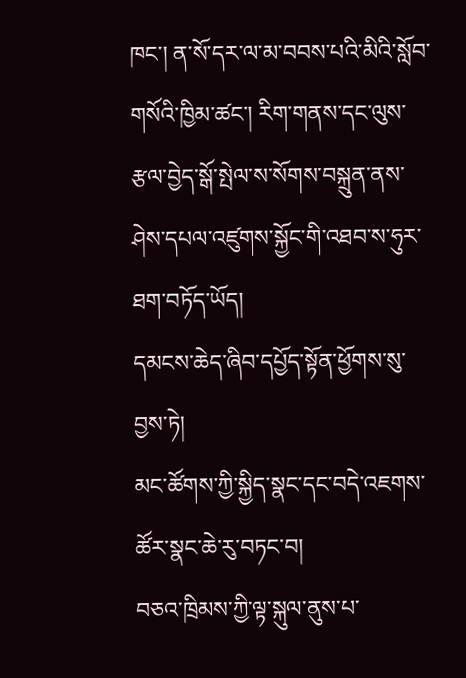ཁང་། ན་སོ་དར་ལ་མ་བབས་པའི་མིའི་སློབ་གསོའི་ཁྱིམ་ཚང་། རིག་གནས་དང་ལུས་རྩལ་བྱེད་སྒོ་སྤེལ་ས་སོགས་བསྐྲུན་ནས་ཤེས་དཔལ་འཛུགས་སྐྱོང་གི་འཐབ་ས་ཧུར་ཐག་བཏོད་ཡོད།
དམངས་ཆེད་ཞིབ་དཔྱོད་སྟོན་ཕྱོགས་སུ་བྱས་ཏེ།
མང་ཚོགས་ཀྱི་སྐྱིད་སྣང་དང་བདེ་འཇགས་ཚོར་སྣང་ཆེ་རུ་བཏང་བ།
བཅའ་ཁྲིམས་ཀྱི་ལྟ་སྐུལ་ནུས་པ་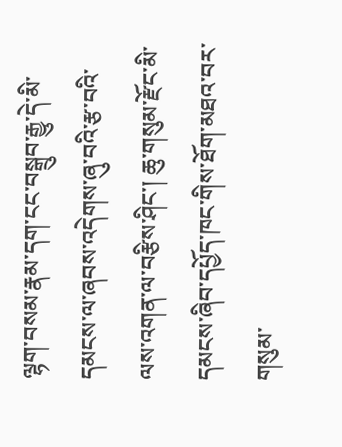ལྷག་བསམ་རྣམ་དག་ངང་བསྒྲུབ་རྒྱུ་དེ་མི་དམངས་ལ་ཞབས་འདེགས་ཞུ་བའི་རྩ་བའི་ལས་འགན་ལ་བརྩིས་ཤིང་། ཆུ་གསུམ་རྫོང་མི་དམངས་ཞིབ་དཔྱོད་ཁང་གིས་ཐོག་མཐའ་བར་གསུམ་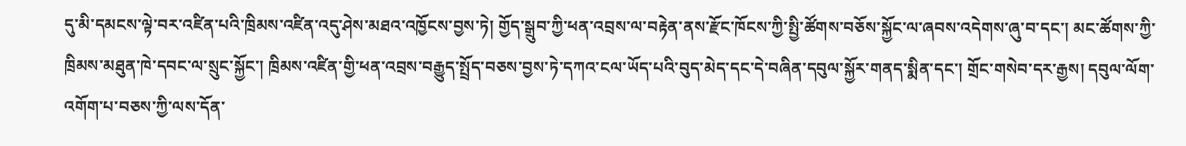དུ་མི་དམངས་ལྟེ་བར་འཛིན་པའི་ཁྲིམས་འཛིན་འདུ་ཤེས་མཐའ་འཁྱོངས་བྱས་ཏེ། གྱོད་སྒྲུབ་ཀྱི་ཕན་འབྲས་ལ་བརྟེན་ནས་རྫོང་ཁོངས་ཀྱི་སྤྱི་ཚོགས་བཅོས་སྐྱོང་ལ་ཞབས་འདེགས་ཞུ་བ་དང་། མང་ཚོགས་ཀྱི་ཁྲིམས་མཐུན་ཁེ་དབང་ལ་སྲུང་སྐྱོང་། ཁྲིམས་འཛིན་གྱི་ཕན་འབྲས་བརྒྱུད་སྤྲོད་བཅས་བྱས་ཏེ་དཀའ་ངལ་ཡོད་པའི་བུད་མེད་དང་དེ་བཞིན་དབུལ་སྐྱོར་གནད་སྨིན་དང་། གྲོང་གསེབ་དར་རྒྱས། དབུལ་ལོག་འགོག་པ་བཅས་ཀྱི་ལས་དོན་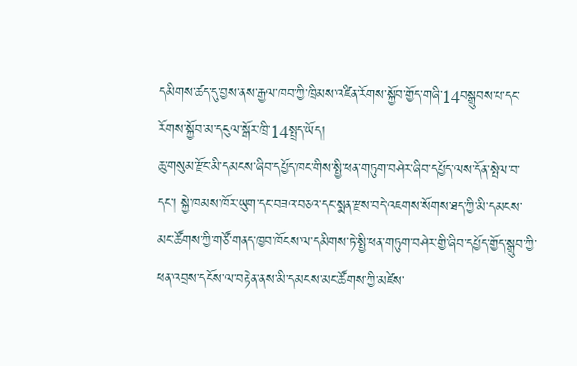དམིགས་ཚད་དུ་བྱས་ནས་རྒྱལ་ཁབ་ཀྱི་ཁྲིམས་འཛིན་རོགས་སྐྱོབ་གྱོད་གཞི་14བསྒྲུབས་པ་དང་རོགས་སྐྱོབ་མ་དངུལ་སྒོར་ཁྲི་14སྤྲད་ཡོད།
ཆུ་གསུམ་རྫོང་མི་དམངས་ཞིབ་དཔྱོད་ཁང་གིས་སྤྱི་ཕན་གཏུག་བཤེར་ཞིབ་དཔྱོད་ལས་དོན་སྤེལ་བ་དང་། སྐྱེ་ཁམས་ཁོར་ཡུག་དང་བཟའ་བཅའ་དང་སྨན་རྫས་བདེ་འཇགས་སོགས་ཐད་ཀྱི་མི་དམངས་མང་ཚོགས་ཀྱི་གཙོ་གནད་ཁྱབ་ཁོངས་ལ་དམིགས་ཏེ་སྤྱི་ཕན་གཏུག་བཤེར་གྱི་ཞིབ་དཔྱོད་གྱོད་སྒྲུབ་ཀྱི་ཕན་འབྲས་དངོས་ལ་བརྟེན་ནས་མི་དམངས་མང་ཚོགས་ཀྱི་མཛེས་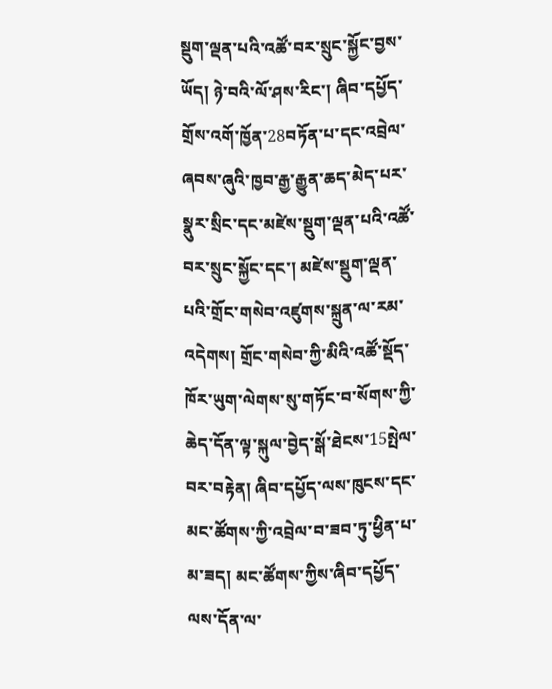སྡུག་ལྡན་པའི་འཚོ་བར་སྲུང་སྐྱོང་བྱས་ཡོད། ཉེ་བའི་ལོ་ཤས་རིང་། ཞིབ་དཔྱོད་གྲོས་འགོ་ཁྱོན་28བཏོན་པ་དང་འབྲེལ་ཞབས་ཞུའི་ཁྱབ་རྒྱ་རྒྱུན་ཆད་མེད་པར་སྣུར་སྲིང་དང་མཛེས་སྡུག་ལྡན་པའི་འཚོ་བར་སྲུང་སྐྱོང་དང་། མཛེས་སྡུག་ལྡན་པའི་གྲོང་གསེབ་འཛུགས་སྐྲུན་ལ་རམ་འདེགས། གྲོང་གསེབ་ཀྱི་མིའི་འཚོ་སྡོད་ཁོར་ཡུག་ལེགས་སུ་གཏོང་བ་སོགས་ཀྱི་ཆེད་དོན་ལྟ་སྐུལ་བྱེད་སྒོ་ཐེངས་15སྤེལ་བར་བརྟེན། ཞིབ་དཔྱོད་ལས་ཁུངས་དང་མང་ཚོགས་ཀྱི་འབྲེལ་བ་ཟབ་ཏུ་ཕྱིན་པ་མ་ཟད། མང་ཚོགས་ཀྱིས་ཞིབ་དཔྱོད་ལས་དོན་ལ་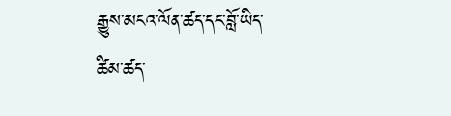རྒྱུས་མངའ་ལོན་ཚད་དང་བློ་ཡིད་ཚིམ་ཚད་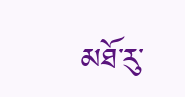མཐོ་རུ་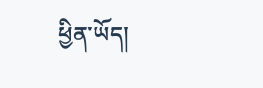ཕྱིན་ཡོད།